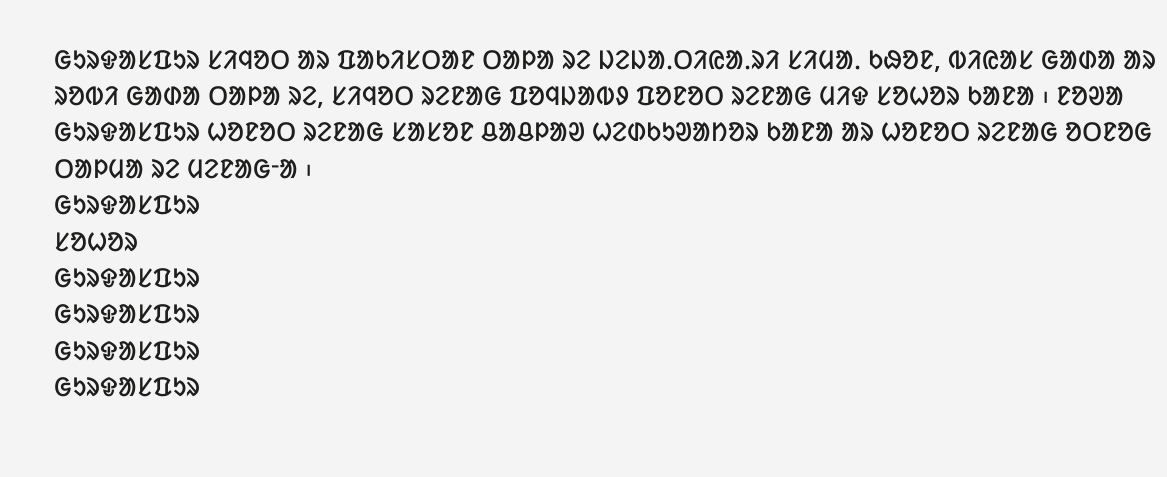ᱜᱩᱨᱫᱟᱥᱯᱩᱨ ᱥᱤᱧᱚᱛ ᱟᱨ ᱯᱟᱠᱤᱥᱛᱟᱱ ᱛᱟᱞᱟ ᱨᱮ ᱡᱮᱡᱟᱹᱛᱤᱭᱟᱹᱨᱤ ᱥᱤᱢᱟᱹ ᱠᱷᱚᱱ, ᱵᱤᱭᱟᱥ ᱜᱟᱰᱟ ᱟᱨ ᱨᱚᱵᱤ ᱜᱟᱰᱟ ᱛᱟᱞᱟ ᱨᱮ, ᱥᱤᱧᱚᱛ ᱨᱮᱱᱟᱜ ᱯᱚᱧᱡᱟᱵᱽ ᱯᱚᱱᱚᱛ ᱨᱮᱱᱟᱜ ᱢᱤᱫ ᱥᱚᱦᱚᱨ ᱠᱟᱱᱟ ᱾ ᱱᱚᱣᱟ ᱜᱩᱨᱫᱟᱥᱯᱩᱨ ᱦᱚᱱᱚᱛ ᱨᱮᱱᱟᱜ ᱥᱟᱥᱚᱱ ᱪᱟᱪᱞᱟᱣ ᱦᱮᱰᱠᱩᱣᱟᱴᱚᱨ ᱠᱟᱱᱟ ᱟᱨ ᱦᱚᱱᱚᱛ ᱨᱮᱱᱟᱜ ᱚᱛᱱᱚᱜ ᱛᱟᱞᱢᱟ ᱨᱮ ᱢᱮᱱᱟᱜᱼᱟ ᱾
ᱜᱩᱨᱫᱟᱥᱯᱩᱨ
ᱥᱚᱦᱚᱨ
ᱜᱩᱨᱫᱟᱥᱯᱩᱨ
ᱜᱩᱨᱫᱟᱥᱯᱩᱨ
ᱜᱩᱨᱫᱟᱥᱯᱩᱨ
ᱜᱩᱨᱫᱟᱥᱯᱩᱨ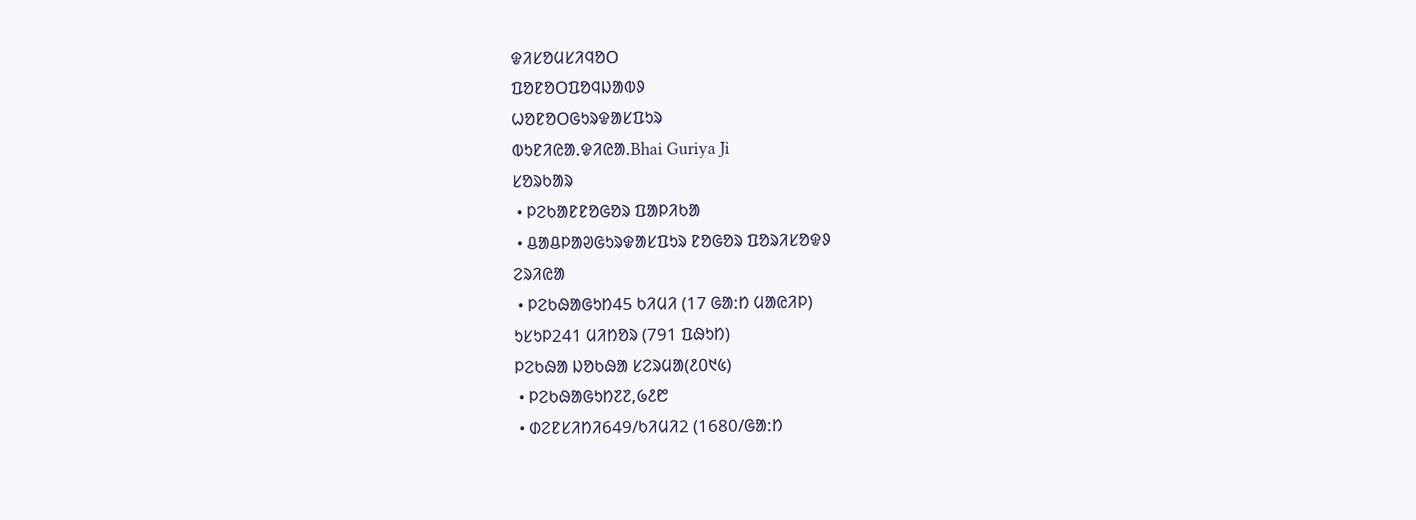ᱫᱤᱥᱚᱢᱥᱤᱧᱚᱛ
ᱯᱚᱱᱚᱛᱯᱚᱧᱡᱟᱵᱽ
ᱦᱚᱱᱚᱛᱜᱩᱨᱫᱟᱥᱯᱩᱨ
ᱵᱩᱱᱤᱭᱟᱹᱫᱤᱭᱟᱹBhai Guriya Ji
ᱥᱚᱨᱠᱟᱨ
 • ᱞᱮᱠᱟᱱᱱᱚᱜᱚᱨ ᱯᱟᱞᱤᱠᱟ
 • ᱪᱟᱪᱞᱟᱣᱜᱩᱨᱫᱟᱥᱯᱩᱨ ᱱᱚᱜᱚᱨ ᱯᱚᱨᱤᱥᱚᱫᱽ
ᱮᱨᱤᱭᱟ
 • ᱞᱮᱠᱷᱟᱜᱩᱴ45 ᱠᱤᱢᱤ (17 ᱜᱟᱺᱴ ᱢᱟᱭᱤᱞ)
ᱩᱥᱩᱞ241 ᱢᱤᱴᱚᱨ (791 ᱯᱷᱩᱴ)
ᱞᱮᱠᱷᱟ ᱡᱚᱠᱷᱟ ᱥᱮᱨᱢᱟ(᱒᱐᱑᱕)
 • ᱞᱮᱠᱷᱟᱜᱩᱴ᱗᱗,᱙᱒᱘
 • ᱰᱮᱱᱥᱤᱴᱤ649/ᱠᱤᱢᱤ2 (1680/ᱜᱟᱺᱴ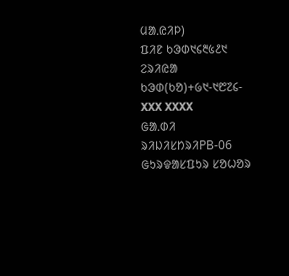ᱢᱟᱹᱭᱤᱞ)
ᱯᱤᱱ ᱠᱳᱰ᱑᱔᱓᱕᱒᱑
ᱮᱨᱤᱭᱟ ᱠᱳᱰ(ᱠᱚ)+᱙᱑-᱑᱘᱗᱔-XXX XXXX
ᱜᱟᱹᱰᱤ ᱨᱤᱡᱤᱥᱴᱨᱤPB-06
ᱜᱩᱨᱫᱟᱥᱯᱩᱨ ᱥᱚᱦᱚᱨ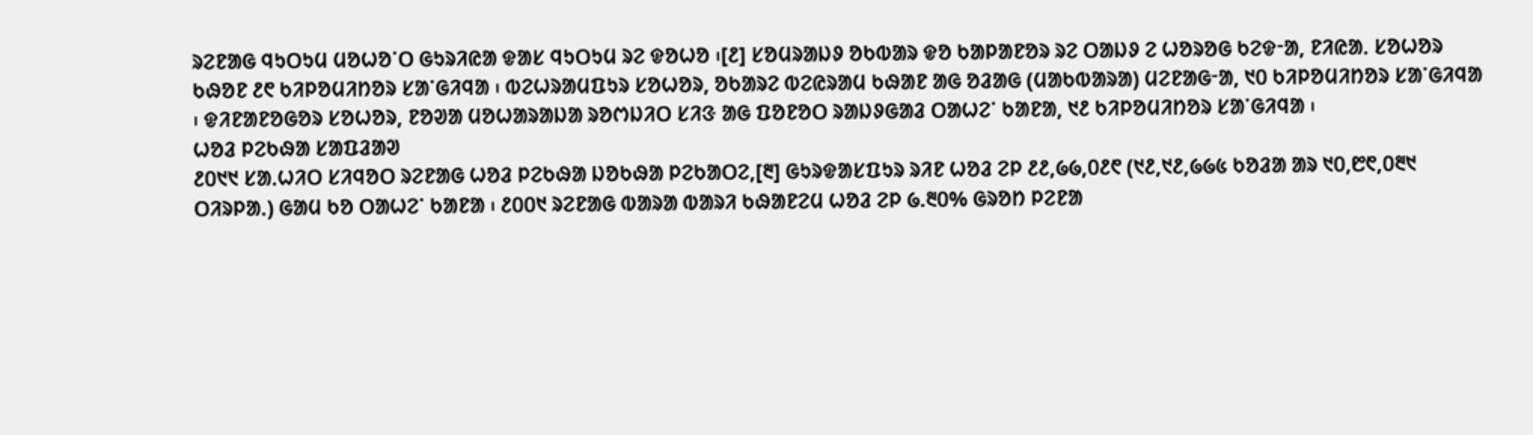ᱨᱮᱱᱟᱜ ᱧᱩᱛᱩᱢ ᱢᱚᱦᱚᱸᱛ ᱜᱩᱨᱤᱭᱟ ᱫᱟᱥ ᱧᱩᱛᱩᱢ ᱨᱮ ᱫᱚᱦᱚ ᱾[᱒] ᱥᱚᱢᱨᱟᱡᱽ ᱚᱠᱵᱟᱨ ᱫᱚ ᱠᱟᱞᱟᱱᱚᱨ ᱨᱮ ᱛᱟᱡᱽ ᱮ ᱦᱚᱨᱚᱜ ᱠᱮᱫᱼᱟ, ᱱᱤᱭᱟᱹ ᱥᱚᱦᱚᱨ ᱠᱷᱚᱱ ᱒᱖ ᱠᱤᱞᱚᱢᱤᱴᱚᱨ ᱥᱟᱸᱜᱤᱧᱟ ᱾ ᱵᱮᱦᱨᱟᱢᱯᱩᱨ ᱥᱚᱦᱚᱨ, ᱚᱠᱟᱨᱮ ᱵᱮᱭᱨᱟᱢ ᱠᱷᱟᱱ ᱟᱜ ᱚᱲᱟᱜ (ᱢᱟᱠᱵᱟᱨᱟ) ᱢᱮᱱᱟᱜᱼᱟ, ᱑᱐ ᱠᱤᱞᱚᱢᱤᱴᱚᱨ ᱥᱟᱸᱜᱤᱧᱟ ᱾ ᱫᱤᱱᱟᱱᱚᱜᱚᱨ ᱥᱚᱦᱚᱨ, ᱱᱚᱣᱟ ᱢᱚᱦᱟᱨᱟᱡᱟ ᱨᱚᱬᱡᱤᱛ ᱥᱤᱝ ᱟᱜ ᱯᱚᱱᱚᱛ ᱨᱟᱡᱽᱜᱟᱲ ᱛᱟᱦᱮᱸ ᱠᱟᱱᱟ, ᱑᱒ ᱠᱤᱞᱚᱢᱤᱴᱚᱨ ᱥᱟᱸᱜᱤᱧᱟ ᱾
ᱦᱚᱲ ᱞᱮᱠᱷᱟ ᱥᱟᱯᱲᱟᱣ
᱒᱐᱑᱑ ᱥᱟᱹᱦᱤᱛ ᱥᱤᱧᱚᱛ ᱨᱮᱱᱟᱜ ᱦᱚᱲ ᱞᱮᱠᱷᱟ ᱡᱚᱠᱷᱟ ᱞᱮᱠᱟᱛᱮ,[᱓] ᱜᱩᱨᱫᱟᱥᱯᱩᱨ ᱨᱤᱱ ᱦᱚᱲ ᱮᱞ ᱒᱒,᱙᱙,᱐᱒᱖ (᱑᱒,᱑᱒,᱙᱙᱕ ᱠᱚᱲᱟ ᱟᱨ ᱑᱐,᱘᱖,᱐᱓᱑ ᱛᱤᱨᱞᱟᱹ) ᱜᱟᱢ ᱠᱚ ᱛᱟᱦᱮᱸ ᱠᱟᱱᱟ ᱾ ᱒᱐᱐᱑ ᱨᱮᱱᱟᱜ ᱵᱟᱨᱟ ᱵᱟᱨᱤ ᱠᱷᱟᱱᱮᱢ ᱦᱚᱲ ᱮᱞ ᱙.᱓᱐% ᱜᱨᱚᱴ ᱞᱮᱱᱟ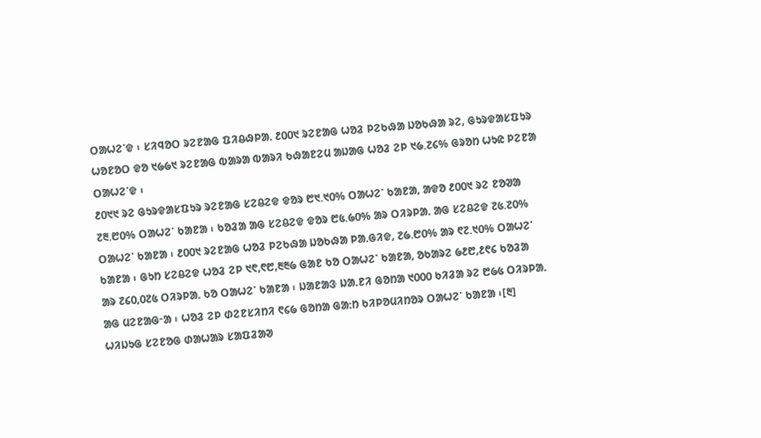ᱛᱟᱦᱮᱸᱫ ᱾ ᱥᱤᱧᱚᱛ ᱨᱮᱱᱟᱜ ᱯᱤᱪᱷᱞᱟᱹ ᱒᱐᱐᱑ ᱨᱮᱱᱟᱜ ᱦᱚᱲ ᱞᱮᱠᱷᱟ ᱡᱚᱠᱷᱟ ᱨᱮ, ᱜᱩᱨᱫᱟᱥᱯᱩᱨ ᱦᱚᱱᱚᱛ ᱫᱚ ᱑᱙᱙᱑ ᱨᱮᱱᱟᱜ ᱵᱟᱨᱟ ᱵᱟᱨᱤ ᱠᱷᱟᱱᱮᱢ ᱟᱡᱟᱜ ᱦᱚᱲ ᱮᱞ ᱑᱙.᱗᱔% ᱜᱨᱚᱴ ᱦᱩᱭ ᱞᱮᱱᱟ ᱛᱟᱦᱮᱸᱫ ᱾
᱒᱐᱑᱑ ᱨᱮ ᱜᱩᱨᱫᱟᱥᱯᱩᱨ ᱨᱮᱱᱟᱜ ᱥᱮᱪᱮᱫ ᱫᱚᱨ ᱘᱑.᱑᱐% ᱛᱟᱦᱮᱸ ᱠᱟᱱᱟ, ᱟᱫᱚ ᱒᱐᱐᱑ ᱨᱮ ᱱᱚᱣᱟ ᱗᱓.᱘᱐% ᱛᱟᱦᱮᱸ ᱠᱟᱱᱟ ᱾ ᱠᱚᱲᱟ ᱟᱜ ᱥᱮᱪᱮᱫ ᱫᱚᱨ ᱘᱕.᱙᱐% ᱟᱨ ᱛᱤᱨᱞᱟᱹ ᱟᱜ ᱥᱮᱪᱮᱫ ᱗᱕.᱗᱐% ᱛᱟᱦᱮᱸ ᱠᱟᱱᱟ ᱾ ᱒᱐᱐᱑ ᱨᱮᱱᱟᱜ ᱦᱚᱲ ᱞᱮᱠᱷᱟ ᱡᱚᱠᱷᱟ ᱞᱟᱹᱜᱤᱫ, ᱗᱙.᱘᱐% ᱟᱨ ᱖᱗.᱑᱐% ᱛᱟᱦᱮᱸ ᱠᱟᱱᱟ ᱾ ᱜᱩᱴ ᱥᱮᱪᱮᱫ ᱦᱚᱲ ᱮᱞ ᱑᱖,᱖᱘,᱓᱓᱙ ᱜᱟᱱ ᱠᱚ ᱛᱟᱦᱮᱸ ᱠᱟᱱᱟ, ᱚᱠᱟᱨᱮ ᱙᱒᱘,᱒᱖᱔ ᱠᱚᱲᱟ ᱟᱨ ᱗᱔᱐,᱐᱗᱕ ᱛᱤᱨᱞᱟᱹ ᱠᱚ ᱛᱟᱦᱮᱸ ᱠᱟᱱᱟ ᱾ ᱡᱟᱱᱟᱝ ᱡᱟᱹᱱᱤ ᱜᱚᱴᱟ ᱑᱐᱐᱐ ᱠᱤᱲᱟ ᱨᱮ ᱘᱙᱕ ᱛᱤᱨᱞᱟᱹ ᱟᱜ ᱢᱮᱱᱟᱜᱼᱟ ᱾ ᱦᱚᱲ ᱮᱞ ᱰᱮᱱᱥᱤᱴᱤ ᱖᱔᱙ ᱜᱚᱴᱟ ᱜᱟᱺᱴ ᱠᱤᱞᱚᱢᱤᱴᱚᱨ ᱛᱟᱦᱮᱸ ᱠᱟᱱᱟ ᱾[᱓]
ᱦᱤᱡᱩᱜ ᱥᱮᱱᱚᱜ ᱰᱟᱦᱟᱨ ᱥᱟᱯᱲᱟᱣ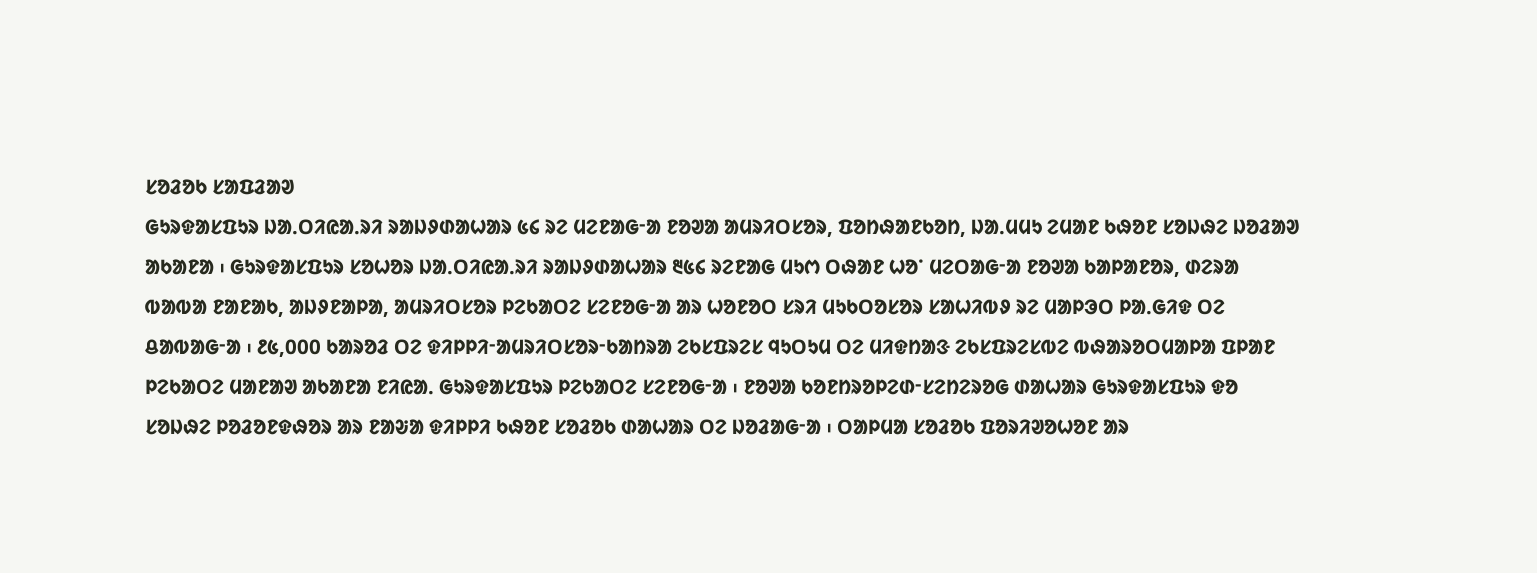ᱥᱚᱲᱚᱠ ᱥᱟᱯᱲᱟᱣ
ᱜᱩᱨᱫᱟᱥᱯᱩᱨ ᱡᱟᱹᱛᱤᱭᱟᱹᱨᱤ ᱨᱟᱡᱽᱰᱟᱦᱟᱨ ᱕᱔ ᱨᱮ ᱢᱮᱱᱟᱜᱼᱟ ᱱᱚᱣᱟ ᱟᱢᱨᱤᱛᱥᱚᱨ, ᱯᱚᱴᱷᱟᱱᱠᱚᱴ, ᱡᱟᱹᱢᱢᱩ ᱮᱢᱟᱱ ᱠᱷᱚᱱ ᱥᱚᱡᱷᱮ ᱡᱚᱲᱟᱣ ᱟᱠᱟᱱᱟ ᱾ ᱜᱩᱨᱫᱟᱥᱯᱩᱨ ᱥᱚᱦᱚᱨ ᱡᱟᱹᱛᱤᱭᱟᱹᱨᱤ ᱨᱟᱡᱽᱰᱟᱦᱟᱨ ᱓᱕᱔ ᱨᱮᱱᱟᱜ ᱢᱩᱬ ᱛᱷᱟᱱ ᱦᱚᱸ ᱢᱮᱛᱟᱜᱼᱟ ᱱᱚᱣᱟ ᱠᱟᱞᱟᱱᱚᱨ, ᱰᱮᱨᱟ ᱵᱟᱵᱟ ᱱᱟᱱᱟᱠ, ᱟᱡᱽᱱᱟᱞᱟ, ᱟᱢᱨᱤᱛᱥᱚᱨ ᱞᱮᱠᱟᱛᱮ ᱥᱮᱱᱚᱜᱼᱟ ᱟᱨ ᱦᱚᱱᱚᱛ ᱥᱨᱤ ᱢᱩᱠᱛᱚᱥᱚᱨ ᱥᱟᱦᱤᱵᱽ ᱨᱮ ᱢᱟᱞᱳᱛ ᱞᱟᱹᱜᱤᱫ ᱛᱮ ᱪᱟᱵᱟᱜᱼᱟ ᱾ ᱒᱕,᱐᱐᱐ ᱠᱟᱨᱚᱲ ᱛᱮ ᱫᱤᱞᱞᱤᱼᱟᱢᱨᱤᱛᱥᱚᱨᱼᱠᱟᱴᱨᱟ ᱮᱠᱥᱯᱨᱮᱥ ᱧᱩᱛᱩᱢ ᱛᱮ ᱢᱤᱫᱴᱟᱝ ᱮᱠᱥᱯᱨᱮᱥᱵᱮ ᱵᱷᱟᱨᱚᱛᱢᱟᱞᱟ ᱯᱞᱟᱱ ᱞᱮᱠᱟᱛᱮ ᱢᱟᱱᱟᱣ ᱟᱠᱟᱱᱟ ᱱᱤᱭᱟᱹ ᱜᱩᱨᱫᱟᱥᱯᱩᱨ ᱞᱮᱠᱟᱛᱮ ᱥᱮᱱᱚᱜᱼᱟ ᱾ ᱱᱚᱣᱟ ᱠᱚᱱᱴᱨᱚᱞᱮᱰᱼᱥᱮᱴᱮᱨᱚᱜ ᱰᱟᱦᱟᱨ ᱜᱩᱨᱫᱟᱥᱯᱩᱨ ᱫᱚ ᱥᱚᱡᱷᱮ ᱞᱚᱲᱚᱱᱫᱷᱚᱨ ᱟᱨ ᱱᱟᱶᱟ ᱫᱤᱞᱞᱤ ᱠᱷᱚᱱ ᱥᱚᱲᱚᱠ ᱰᱟᱦᱟᱨ ᱛᱮ ᱡᱚᱲᱟᱜᱼᱟ ᱾ ᱛᱟᱞᱢᱟ ᱥᱚᱲᱚᱠ ᱯᱚᱨᱤᱣᱚᱦᱚᱱ ᱟᱨ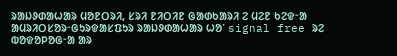ᱨᱟᱡᱽᱰᱟᱦᱟᱨ ᱢᱚᱱᱛᱨᱤ, ᱥᱨᱤ ᱱᱤᱛᱤᱱ ᱜᱟᱰᱠᱟᱨᱤ ᱮ ᱢᱮᱱ ᱠᱮᱫᱼᱟ ᱟᱢᱨᱤᱛᱥᱚᱨᱼᱜᱩᱨᱫᱟᱥᱯᱩᱨ ᱨᱟᱡᱽᱰᱟᱦᱟᱨ ᱦᱚᱸ signal free ᱨᱮ ᱵᱚᱫᱚᱞᱚᱜᱼᱟ ᱟᱨ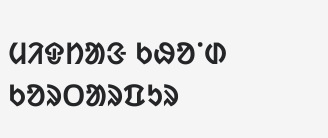ᱢᱤᱫᱴᱟᱝ ᱠᱷᱚᱸᱰ ᱠᱚᱨᱛᱟᱨᱯᱩᱨ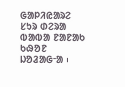ᱜᱟᱞᱤᱭᱟᱨᱮ ᱥᱩᱨ ᱰᱮᱨᱟ ᱵᱟᱵᱟ ᱱᱟᱱᱟᱠ ᱠᱷᱚᱱ ᱡᱚᱲᱟᱜᱼᱟ ᱾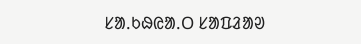ᱥᱟᱹᱠᱷᱭᱟᱹᱛ ᱥᱟᱯᱲᱟᱣ